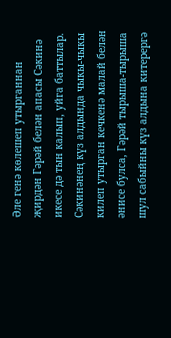Әле генә көлешеп утырганнан җирдән Гәрәй белән апасы Сәкинә икесе дә тын калып, уйга баттылар.
Сәкинәнең күз алдында чыкы-чыкы килеп утырган кечкенә малай белән әнисе булса, Гәрәй тырыша-тырыша шул сабыйны күз алдына китерергә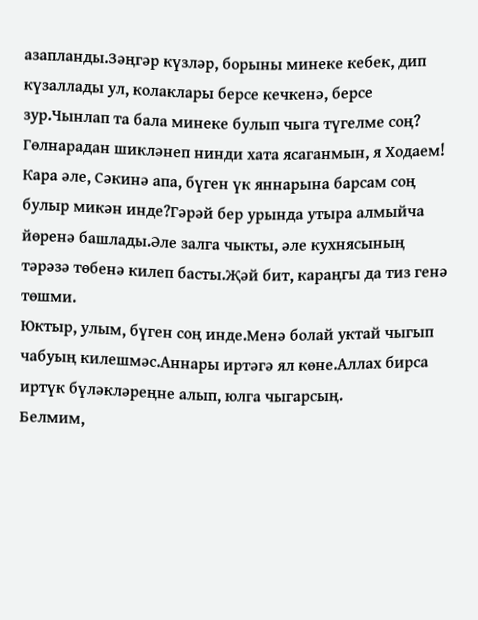азапланды.Зәңгәр күзләр, борыны минеке кебек, дип күзаллады ул, колаклары берсе кечкенә, берсе зур.Чынлап та бала минеке булып чыга түгелме соң? Гөлнарадан шикләнеп нинди хата ясаганмын, я Ходаем!
Кара әле, Сәкинә апа, бүген үк яннарына барсам соң булыр микән инде?Гәрәй бер урында утыра алмыйча йөренә башлады.Әле залга чыкты, әле кухнясының тәрәзә төбенә килеп басты.Җәй бит, караңгы да тиз генә төшми.
Юктыр, улым, бүген соң инде.Менә болай уктай чыгып чабуың килешмәс.Аннары иртәгә ял көне.Аллах бирса иртүк бүләкләреңне алып, юлга чыгарсың.
Белмим,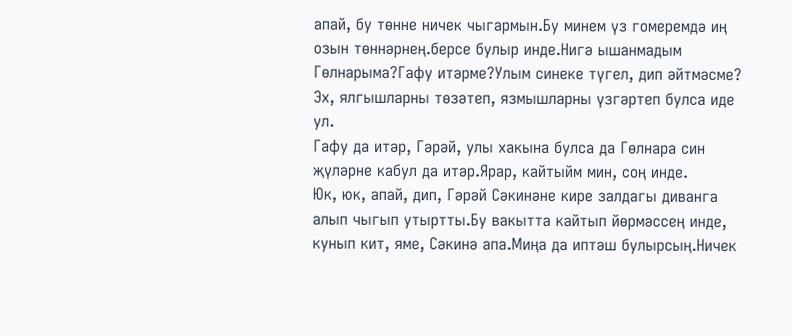апай, бу төнне ничек чыгармын.Бу минем үз гомеремдә иң озын төннәрнең.берсе булыр инде.Нигә ышанмадым Гөлнарыма?Гафу итәрме?Улым синеке түгел, дип әйтмәсме? Эх, ялгышларны төзәтеп, язмышларны үзгәртеп булса иде ул.
Гафу да итәр, Гәрәй, улы хакына булса да Гөлнара син җүләрне кабул да итәр.Ярар, кайтыйм мин, соң инде.
Юк, юк, апай, дип, Гәрәй Сәкинәне кире залдагы диванга алып чыгып утыртты.Бу вакытта кайтып йөрмәссең инде, кунып кит, яме, Сәкинә апа.Миңа да иптәш булырсың.Ничек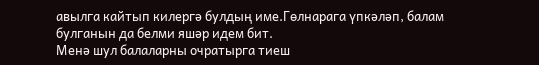авылга кайтып килергә булдың име.Гөлнарага үпкәләп, балам булганын да белми яшәр идем бит.
Менә шул балаларны очратырга тиеш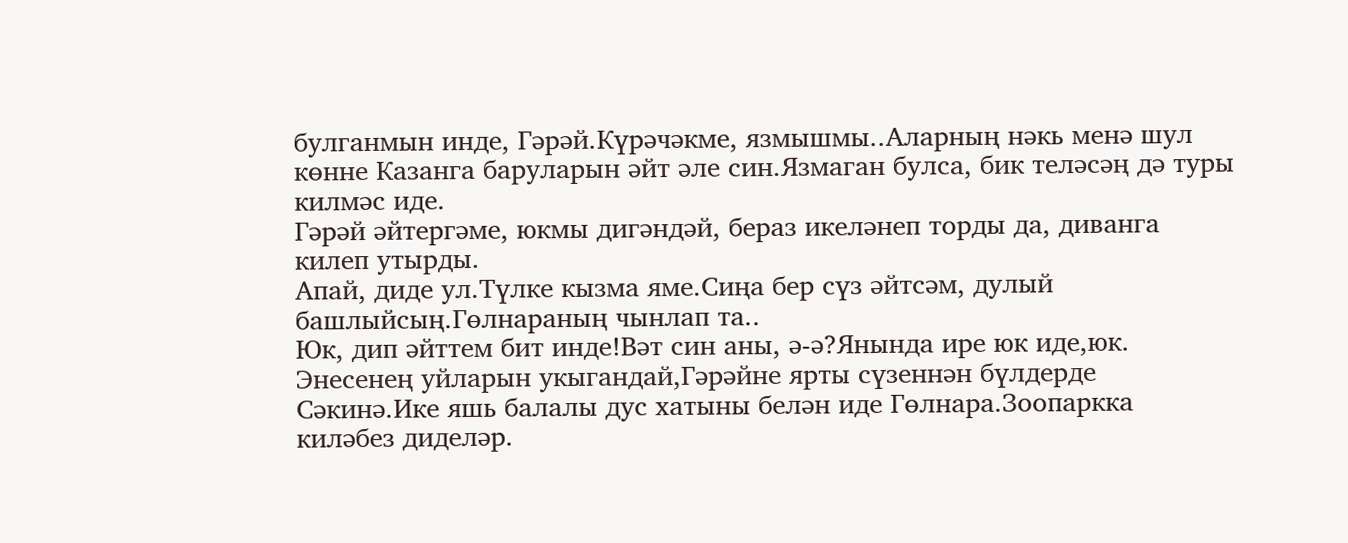булганмын инде, Гәрәй.Күрәчәкме, язмышмы..Аларның нәкь менә шул көнне Казанга баруларын әйт әле син.Язмаган булса, бик теләсәң дә туры килмәс иде.
Гәрәй әйтергәме, юкмы дигәндәй, бераз икеләнеп торды да, диванга килеп утырды.
Апай, диде ул.Түлке кызма яме.Сиңа бер сүз әйтсәм, дулый башлыйсың.Гөлнараның чынлап та..
Юк, дип әйттем бит инде!Вәт син аны, ә-ә?Янында ире юк иде,юк. Энесенең уйларын укыгандай,Гәрәйне ярты сүзеннән бүлдерде Сәкинә.Ике яшь балалы дус хатыны белән иде Гөлнара.Зоопаркка киләбез диделәр.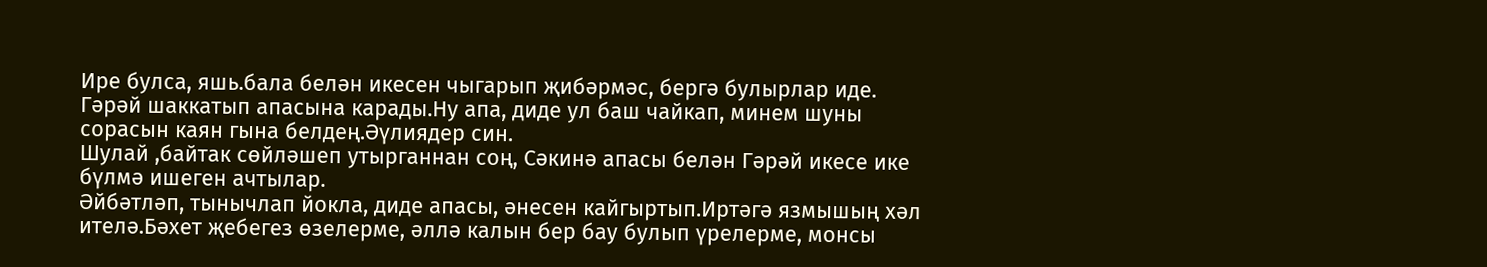Ире булса, яшь.бала белән икесен чыгарып җибәрмәс, бергә булырлар иде.
Гәрәй шаккатып апасына карады.Ну апа, диде ул баш чайкап, минем шуны сорасын каян гына белдең.Әүлиядер син.
Шулай ,байтак сөйләшеп утырганнан соң, Сәкинә апасы белән Гәрәй икесе ике бүлмә ишеген ачтылар.
Әйбәтләп, тынычлап йокла, диде апасы, әнесен кайгыртып.Иртәгә язмышың хәл ителә.Бәхет җебегез өзелерме, әллә калын бер бау булып үрелерме, монсы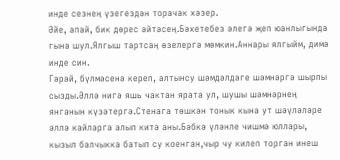инде сезнең үзегездән торачак хәзер.
Әйе, апай, бик дөрес әйтәсең.Бәхетебез әлегә җеп юанлыгында гына шул.Ялгыш тартсаң өзелергә мөмкин.Аннары ялгыйм, димә инде син.
Гәрәй, бүлмәсенә кереп, алтынсу шәмдәлдәге шәмнәргә шырпы сызды.Әллә нигә яшь чактан ярата ул, шушы шәмнәрнең янганын күзәтергә.Стенага төшкән тонык кына ут шәүләләре әллә кайларга алып китә аны.Бәбкә үләнле чишмә юллары, кызыл балчыкка батып су коенган,чыр чу килеп торган инеш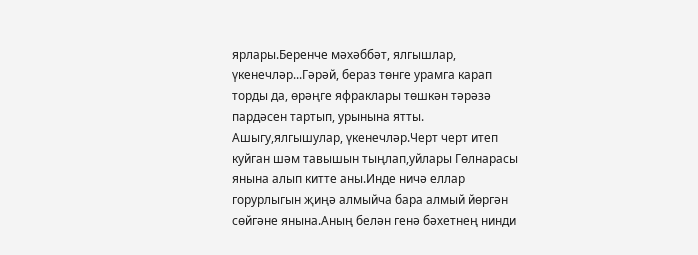ярлары.Беренче мәхәббәт, ялгышлар, үкенечләр...Гәрәй, бераз төнге урамга карап торды да, өрәңге яфраклары төшкән тәрәзә пардәсен тартып, урынына ятты.
Ашыгу,ялгышулар, үкенечләр.Черт черт итеп куйган шәм тавышын тыңлап,уйлары Гөлнарасы янына алып китте аны.Инде ничә еллар горурлыгын җиңә алмыйча бара алмый йөргән сөйгәне янына.Аның белән генә бәхетнең нинди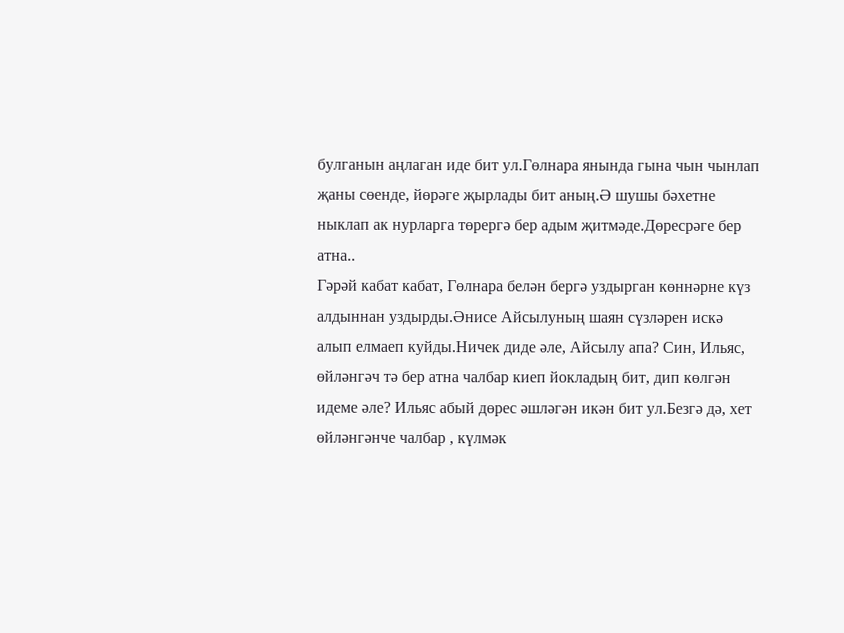булганын аңлаган иде бит ул.Гөлнара янында гына чын чынлап җаны сөенде, йөрәге җырлады бит аның.Ә шушы бәхетне ныклап ак нурларга төрергә бер адым җитмәде.Дөресрәге бер атна..
Гәрәй кабат кабат, Гөлнара белән бергә уздырган көннәрне күз алдыннан уздырды.Әнисе Айсылуның шаян сүзләрен искә алып елмаеп куйды.Ничек диде әле, Айсылу апа? Син, Ильяс, өйләнгәч тә бер атна чалбар киеп йокладың бит, дип көлгән идеме әле? Ильяс абый дөрес әшләгән икән бит ул.Безгә дә, хет өйләнгәнче чалбар , күлмәк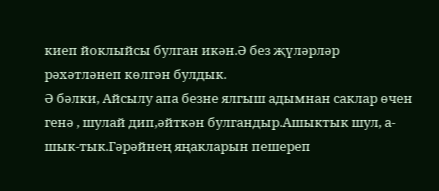киеп йоклыйсы булган икән.Ә без җүләрләр рәхәтләнеп көлгән булдык.
Ә бәлки, Айсылу апа безне ялгыш адымнан саклар өчен генә , шулай дип,әйткән булгандыр.Ашыктык шул, а-шык-тык.Гәрәйнең яңакларын пешереп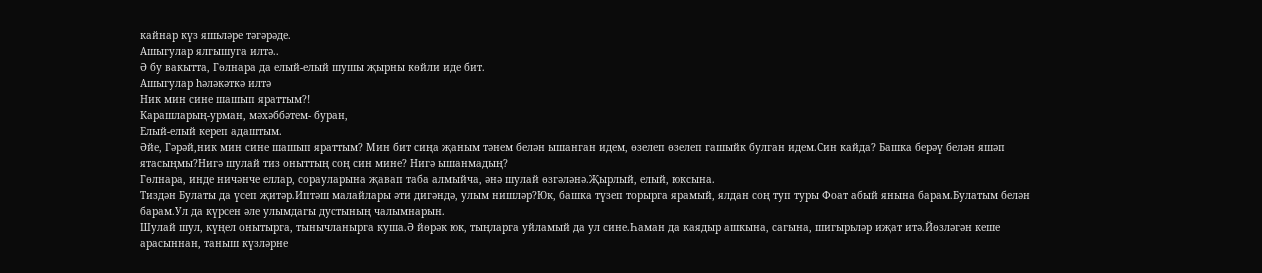кайнар күз яшьләре тәгәрәде.
Ашыгулар ялгышуга илтә..
Ә бу вакытта, Гөлнара да елый-елый шушы җырны көйли иде бит.
Ашыгулар һәләкәткә илтә
Ник мин сине шашып яраттым?!
Карашларың-урман, мәхәббәтем- буран,
Елый-елый кереп адаштым.
Әйе, Гәрәй,ник мин сине шашып яраттым? Мин бит сиңа җаным тәнем белән ышанган идем, өзелеп өзелеп гашыйк булган идем.Син кайда? Башка берәү белән яшәп ятасыңмы?Нигә шулай тиз оныттың соң син мине? Нигә ышанмадың?
Гөлнара, инде ничәнче еллар, сорауларына җавап таба алмыйча, әнә шулай өзгәләнә.Җырлый, елый, юксына.
Тиздән Булаты да үсеп җитәр.Иптәш малайлары әти дигәндә, улым нишләр?Юк, башка түзеп торырга ярамый, ялдан соң туп туры Фоат абый янына барам.Булатым белән барам.Ул да күрсен әле улымдагы дустының чалымнарын.
Шулай шул, күңел онытырга, тынычланырга куша.Ә йөрәк юк, тыңларга уйламый да ул сине.Һаман да каядыр ашкына, сагына, шигырьләр иҗат итә.Йөзләгән кеше арасыннан, таныш күзләрне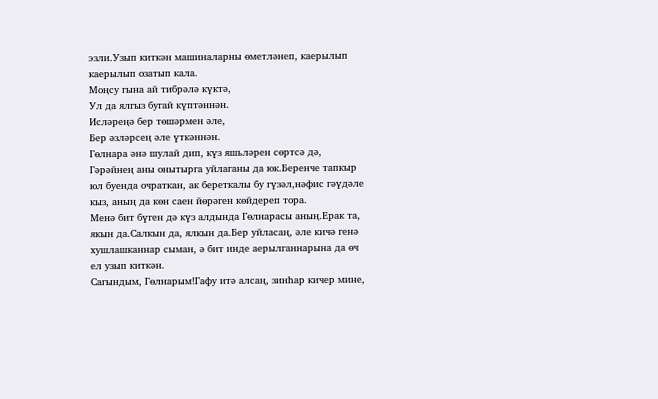эзли.Узып киткән машиналарны өметләнеп, каерылып каерылып озатып кала.
Моңсу гына ай тибрәлә күктә,
Ул да ялгыз бугай күптәннән.
Исләреңә бер төшәрмен әле,
Бер әзләрсең әле үткәннән.
Гөлнара әнә шулай дип, күз яшьләрен сөртсә дә, Гәрәйнең аны онытырга уйлаганы да юк.Беренче тапкыр юл буенда очраткан, ак береткалы бу гүзәл,нәфис гәүдәле кыз, аның да көн саен йөрәген көйдереп тора.
Менә бит бүген дә күз алдында Гөлнарасы аның.Ерак та, якын да.Салкын да, ялкын да.Бер уйласаң, әле кичә генә хушлашканнар сыман, ә бит инде аерылганнарына да өч ел узып киткән.
Сагындым, Гөлнарым!Гафу итә алсаң, зинһар кичер мине,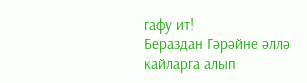гафу ит!
Бераздан Гәрәйне әллә кайларга алып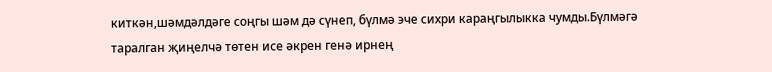киткән,шәмдәлдәге соңгы шәм дә сүнеп, бүлмә эче сихри караңгылыкка чумды.Бүлмәгә таралган җиңелчә төтен исе әкрен генә ирнең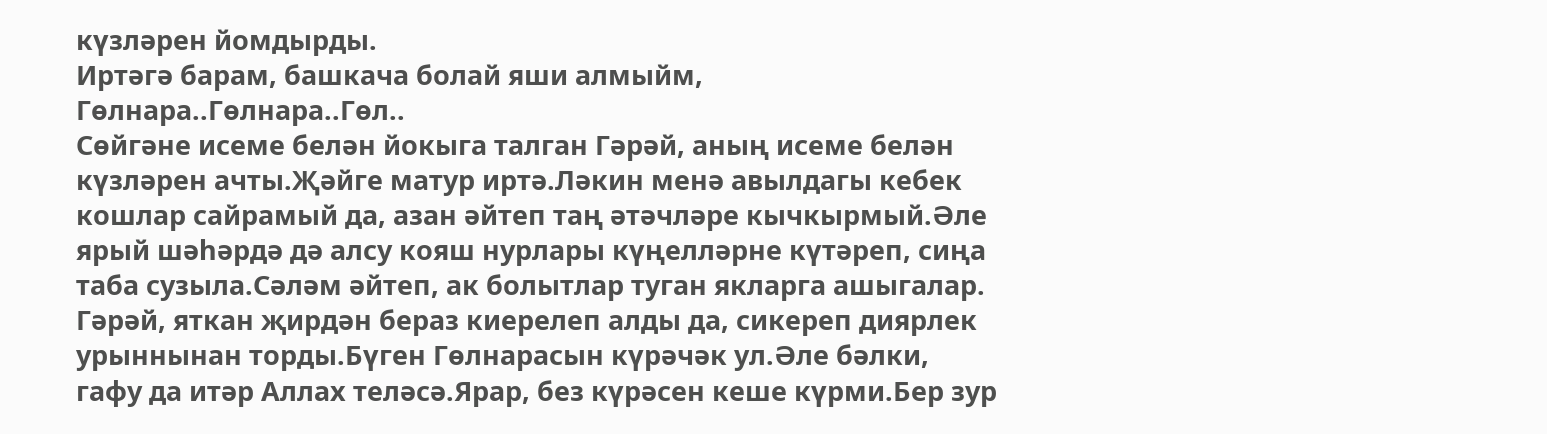күзләрен йомдырды.
Иртәгә барам, башкача болай яши алмыйм, Гөлнара..Гөлнара..Гөл..
Сөйгәне исеме белән йокыга талган Гәрәй, аның исеме белән күзләрен ачты.Җәйге матур иртә.Ләкин менә авылдагы кебек кошлар сайрамый да, азан әйтеп таң әтәчләре кычкырмый.Әле ярый шәһәрдә дә алсу кояш нурлары күңелләрне күтәреп, сиңа таба сузыла.Сәләм әйтеп, ак болытлар туган якларга ашыгалар.
Гәрәй, яткан җирдән бераз киерелеп алды да, сикереп диярлек урыннынан торды.Бүген Гөлнарасын күрәчәк ул.Әле бәлки, гафу да итәр Аллах теләсә.Ярар, без күрәсен кеше күрми.Бер зур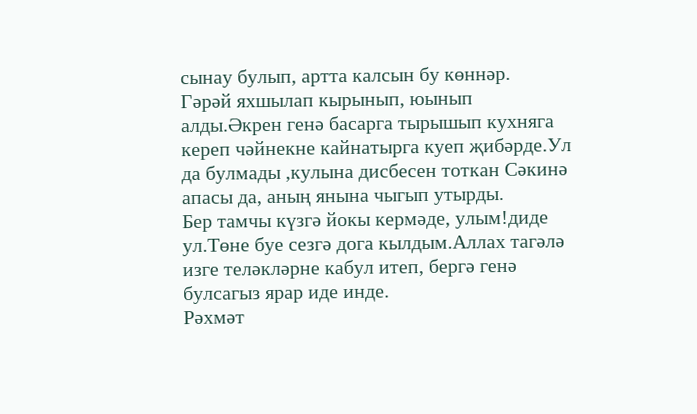сынау булып, артта калсын бу көннәр.
Гәрәй яхшылап кырынып, юынып алды.Әкрен генә басарга тырышып кухняга кереп чәйнекне кайнатырга куеп җибәрде.Ул да булмады ,кулына дисбесен тоткан Сәкинә апасы да, аның янына чыгып утырды.
Бер тамчы күзгә йокы кермәде, улым!диде ул.Төне буе сезгә дога кылдым.Аллах тагәлә изге теләкләрне кабул итеп, бергә генә булсагыз ярар иде инде.
Рәхмәт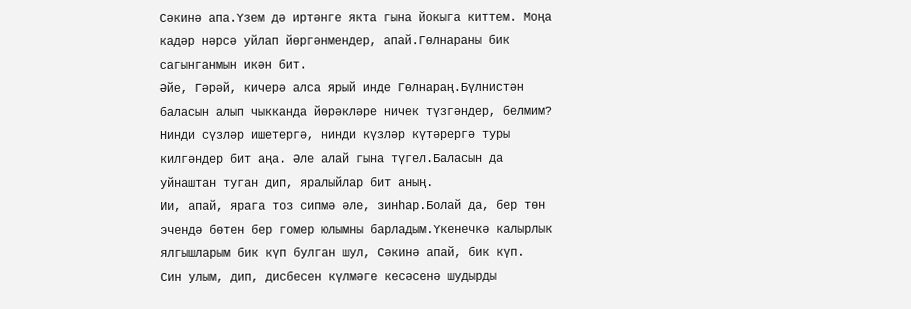Сәкинә апа.Үзем дә иртәнге якта гына йокыга киттем. Моңа кадәр нәрсә уйлап йөргәнмендер, апай.Гөлнараны бик сагынганмын икән бит.
Әйе, Гәрәй, кичерә алса ярый инде Гөлнараң.Бүлнистән баласын алып чыкканда йөрәкләре ничек түзгәндер, белмим? Нинди сүзләр ишетергә, нинди күзләр күтәрергә туры килгәндер бит аңа. Әле алай гына түгел.Баласын да уйнаштан туган дип, яралыйлар бит аның.
Ии, апай, ярага тоз сипмә әле, зинһар.Болай да, бер төн эчендә бөтен бер гомер юлымны барладым.Үкенечкә калырлык ялгышларым бик күп булган шул, Сәкинә апай, бик күп.
Син улым, дип, дисбесен күлмәге кесәсенә шудырды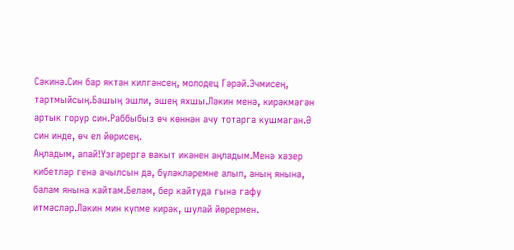Сәкинә.Син бар яктан килгәнсең, молодец Гәрәй.Эчмисең, тартмыйсың.Башың эшли, эшең яхшы.Ләкин менә, кирәкмәгән артык горур син.Раббыбыз өч көннән ачу тотарга кушмаган.Ә син инде, өч ел йөрисең.
Аңладым, апай!Үзгәрергә вакыт икәнен аңладым.Менә хәзер кибетләр генә ачылсын да, бүләкләремне алып, аның янына, балам янына кайтам.Беләм, бер кайтуда гына гафу итмәсләр.Ләкин мин күпме кирәк, шулай йөрермен.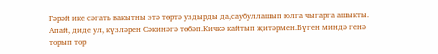Гәрәй ике сәгать вакытны этә төртә уздырды да,саубуллашып юлга чыгарга ашыкты.
Апай, диде ул, күзләрен Сәкинәгә төбәп.Кичкә кайтып җитәрмен.Бүген миндә генә торып тор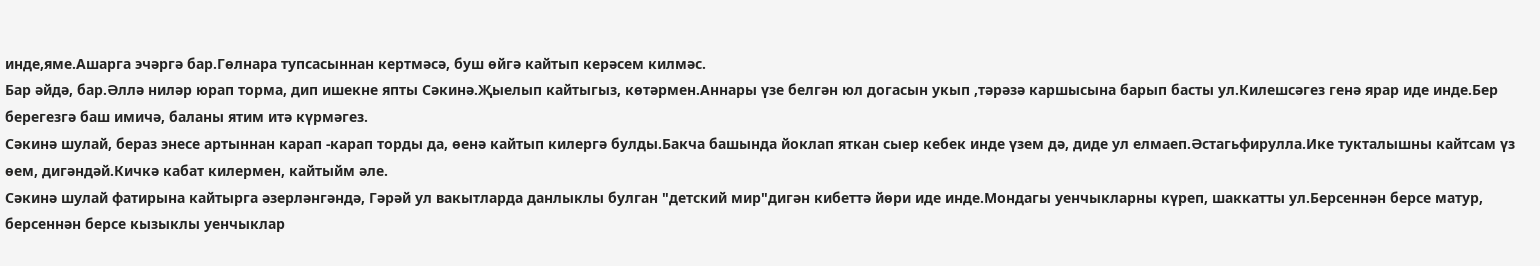инде,яме.Ашарга эчәргә бар.Гөлнара тупсасыннан кертмәсә, буш өйгә кайтып керәсем килмәс.
Бар әйдә, бар.Әллә ниләр юрап торма, дип ишекне япты Сәкинә.Җыелып кайтыгыз, көтәрмен.Аннары үзе белгән юл догасын укып ,тәрәзә каршысына барып басты ул.Килешсәгез генә ярар иде инде.Бер берегезгә баш имичә, баланы ятим итә күрмәгез.
Сәкинә шулай, бераз энесе артыннан карап -карап торды да, өенә кайтып килергә булды.Бакча башында йоклап яткан сыер кебек инде үзем дә, диде ул елмаеп.Әстагьфирулла.Ике тукталышны кайтсам үз өем, дигәндәй.Кичкә кабат килермен, кайтыйм әле.
Сәкинә шулай фатирына кайтырга әзерләнгәндә, Гәрәй ул вакытларда данлыклы булган "детский мир"дигән кибеттә йөри иде инде.Мондагы уенчыкларны күреп, шаккатты ул.Берсеннән берсе матур, берсеннән берсе кызыклы уенчыклар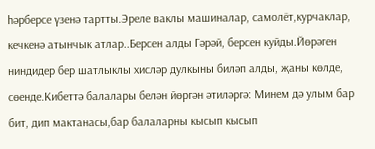һәрберсе үзенә тартты.Эреле ваклы машиналар, самолёт,курчаклар, кечкенә атынчык атлар..Берсен алды Гәрәй, берсен куйды.Йөрәген ниндидер бер шатлыклы хисләр дулкыны биләп алды, җаны көлде, сөенде.Кибеттә балалары белән йөргән әтиләргә: Минем дә улым бар бит, дип мактанасы,бар балаларны кысып кысып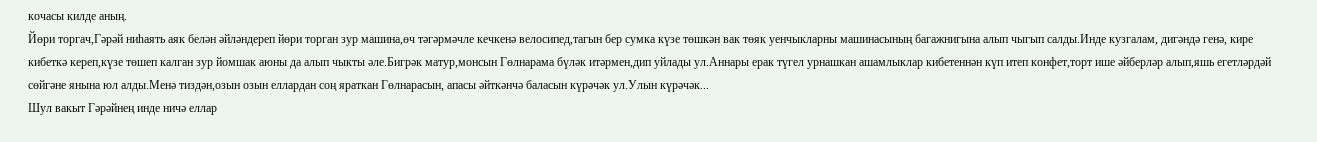кочасы килде аның.
Йөри торгач,Гәрәй ниһаять аяк белән әйләндереп йөри торган зур машина,өч тәгәрмәчле кечкенә велосипед,тагын бер сумка күзе төшкән вак төяк уенчыкларны машинасының багажнигына алып чыгып салды.Инде кузгалам, дигәндә генә, кире кибеткә кереп,күзе төшеп калган зур йомшак аюны да алып чыкты әле.Бигрәк матур,монсын Гөлнарама бүләк итәрмен,дип уйлады ул.Аннары ерак түгел урнашкан ашамлыклар кибетеннән күп итеп конфет,торт ише әйберләр алып,яшь егетләрдәй сөйгәне янына юл алды.Менә тиздән,озын озын еллардан соң яраткан Гөлнарасын, апасы әйткәнчә баласын күрәчәк ул.Улын күрәчәк...
Шул вакыт Гәрәйнең инде ничә еллар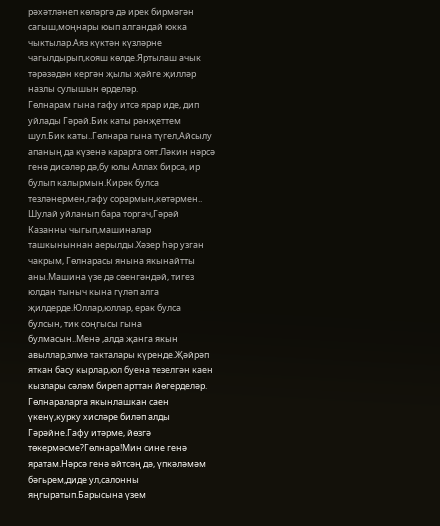рәхәтләнеп көләргә дә ирек бирмәгән сагыш,моңнары юып алгандай юкка чыктылар.Аяз күктән күзләрне чагылдырып,кояш көлде.Яртылаш ачык тәрәзәдән кергән җылы җәйге җилләр назлы сулышын өрделәр.
Гөлнарам гына гафу итсә ярар иде, дип уйлады Гәрәй.Бик каты рәнҗеттем шул.Бик каты..Гөлнара гына түгел,Айсылу апаның да күзенә карарга оят.Ләкин нәрсә генә дисәләр дә,бу юлы Аллах бирса, ир булып калырмын.Кирәк булса тезләнермен,гафу сорармын,көтәрмен..
Шулай уйланып бара торгач,Гәрәй Казанны чыгып,машиналар ташкыныннан аерылды.Хәзер һәр узган чакрым, Гөлнарасы янына якынайтты аны.Машина үзе дә сөенгәндәй, тигез юлдан тыныч кына гүләп алга җилдерде.Юллар,юллар, ерак булса булсын, тик соңгысы гына булмасын..Менә ,алда җанга якын авыллар,элмә такталары күренде.Җәйрәп яткан басу кырлар,юл буена тезелгән каен кызлары сәләм биреп арттан йөгерделәр.
Гөлнараларга якынлашкан саен үкенү,курку хисләре биләп алды Гәрәйне.Гафу итәрме, йөзгә төкермәсме?Гөлнара!Мин сине генә яратам.Нәрсә генә әйтсәң дә, үпкәләмәм бәгьрем,диде ул,салонны яңгыратып.Барысына үзем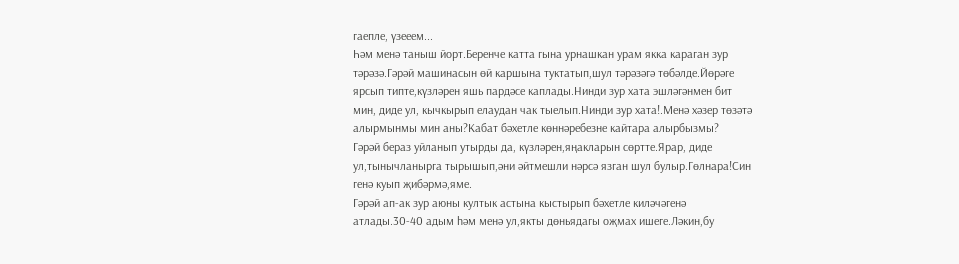гаепле, үзееем...
Һәм менә таныш йорт.Беренче катта гына урнашкан урам якка караган зур тәрәзә.Гәрәй машинасын өй каршына туктатып,шул тәрәзәгә төбәлде.Йөрәге ярсып типте,күзләрен яшь пардәсе каплады.Нинди зур хата эшләгәнмен бит мин, диде ул, кычкырып елаудан чак тыелып.Нинди зур хата!.Менә хәзер төзәтә алырмынмы мин аны?Кабат бәхетле көннәребезне кайтара алырбызмы?
Гәрәй бераз уйланып утырды да, күзләрен,яңакларын сөртте.Ярар, диде ул,тынычланырга тырышып,әни әйтмешли нәрсә язган шул булыр.Гөлнара!Син генә куып җибәрмә,яме.
Гәрәй ап-ак зур аюны култык астына кыстырып бәхетле киләчәгенә атлады.30-40 адым һәм менә ул,якты дөньядагы оҗмах ишеге.Ләкин,бу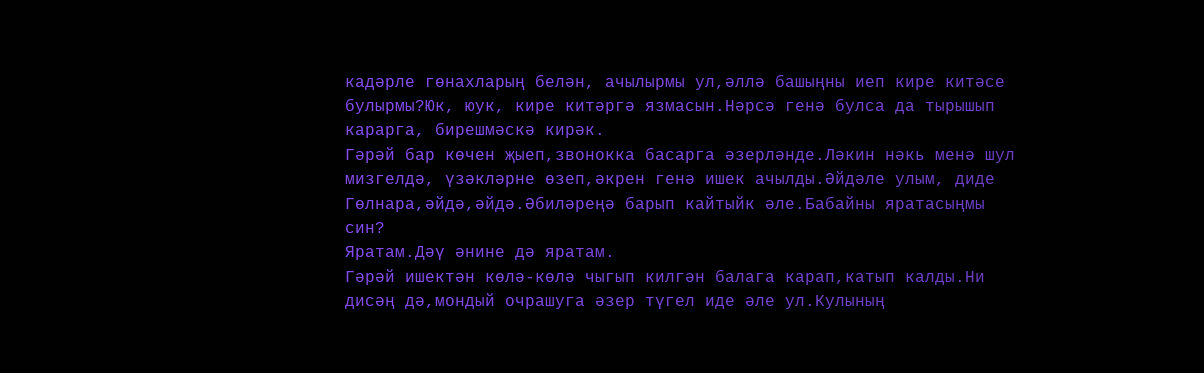кадәрле гөнахларың белән, ачылырмы ул,әллә башыңны иеп кире китәсе булырмы?Юк, юук, кире китәргә язмасын.Нәрсә генә булса да тырышып карарга, бирешмәскә кирәк.
Гәрәй бар көчен җыеп,звонокка басарга әзерләнде.Ләкин нәкь менә шул мизгелдә, үзәкләрне өзеп,әкрен генә ишек ачылды.Әйдәле улым, диде Гөлнара,әйдә,әйдә.Әбиләреңә барып кайтыйк әле.Бабайны яратасыңмы син?
Яратам.Дәү әнине дә яратам.
Гәрәй ишектән көлә-көлә чыгып килгән балага карап,катып калды.Ни дисәң дә,мондый очрашуга әзер түгел иде әле ул.Кулының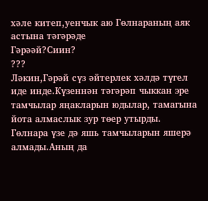хәле китеп,уенчык аю Гөлнараның аяк астына тәгәрәде
Гәрәәй?Сиин?
???
Ләкин,Гәрәй сүз әйтерлек хәлдә түгел иде инде.Күзеннән тәгәрәп чыккан эре тамчылар яңакларын юдылар, тамагына йота алмаслык зур төер утырды.
Гөлнара үзе дә яшь тамчыларын яшерә алмады.Аның да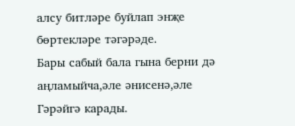алсу битләре буйлап энҗе бөртекләре тәгәрәде.
Бары сабый бала гына берни дә аңламыйча,әле әнисенә,әле Гәрәйгә карады.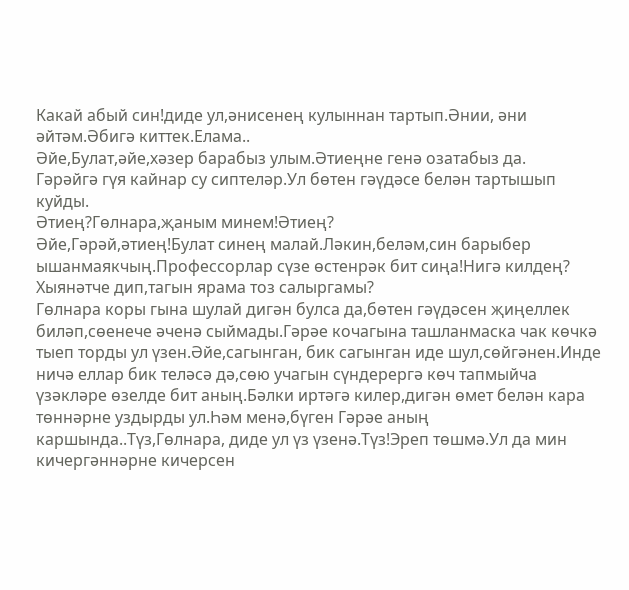Какай абый син!диде ул,әнисенең кулыннан тартып.Әнии, әни әйтәм.Әбигә киттек.Елама..
Әйе,Булат,әйе,хәзер барабыз улым.Әтиеңне генә озатабыз да.
Гәрәйгә гүя кайнар су сиптеләр.Ул бөтен гәүдәсе белән тартышып куйды.
Әтиең?Гөлнара,җаным минем!Әтиең?
Әйе,Гәрәй,әтиең!Булат синең малай.Ләкин,беләм,син барыбер ышанмаякчың.Профессорлар сүзе өстенрәк бит сиңа!Нигә килдең? Хыянәтче дип,тагын ярама тоз салыргамы?
Гөлнара коры гына шулай дигән булса да,бөтен гәүдәсен җиңеллек биләп,сөенече әченә сыймады.Гәрәе кочагына ташланмаска чак көчкә тыеп торды ул үзен.Әйе,сагынган, бик сагынган иде шул,сөйгәнен.Инде ничә еллар бик теләсә дә,сөю учагын сүндерергә көч тапмыйча үзәкләре өзелде бит аның.Бәлки иртәгә килер,дигән өмет белән кара төннәрне уздырды ул.Һәм менә,бүген Гәрәе аның каршында..Түз,Гөлнара, диде ул үз үзенә.Түз!Эреп төшмә.Ул да мин кичергәннәрне кичерсен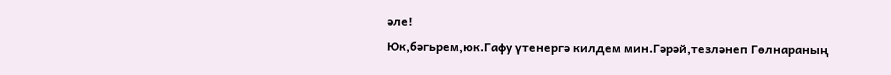әле!
Юк,бәгьрем,юк.Гафу үтенергә килдем мин.Гәрәй,тезләнеп Гөлнараның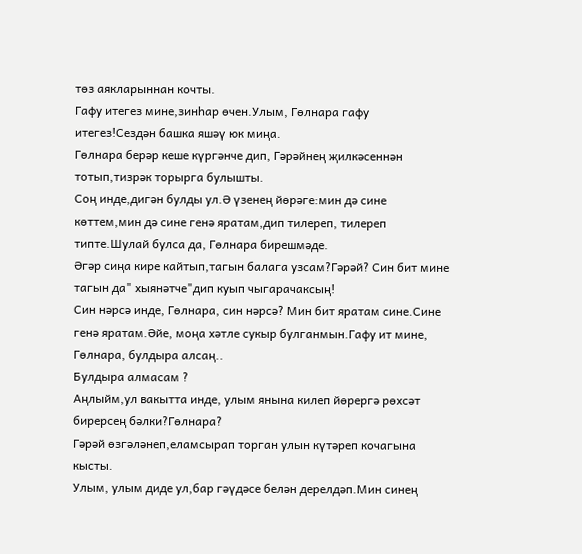төз аякларыннан кочты.
Гафу итегез мине,зинһар өчен.Улым, Гөлнара гафу итегез!Сездән башка яшәү юк миңа.
Гөлнара берәр кеше күргәнче дип, Гәрәйнең җилкәсеннән тотып,тизрәк торырга булышты.
Соң инде,дигән булды ул.Ә үзенең йөрәге:мин дә сине көттем,мин дә сине генә яратам,дип тилереп, тилереп типте.Шулай булса да, Гөлнара бирешмәде.
Әгәр сиңа кире кайтып,тагын балага узсам?Гәрәй? Син бит мине тагын да" хыянәтче"дип куып чыгарачаксың!
Син нәрсә инде, Гөлнара, син нәрсә? Мин бит яратам сине.Сине генә яратам.Әйе, моңа хәтле сукыр булганмын.Гафу ит мине, Гөлнара, булдыра алсаң..
Булдыра алмасам ?
Аңлыйм,ул вакытта инде, улым янына килеп йөрергә рөхсәт бирерсең бәлки?Гөлнара?
Гәрәй өзгәләнеп,еламсырап торган улын күтәреп кочагына кысты.
Улым, улым диде ул,бар гәүдәсе белән дерелдәп.Мин синең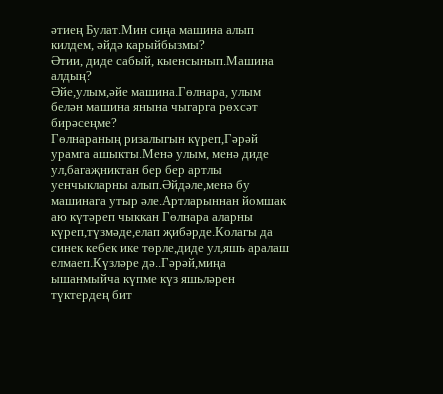әтиең Булат.Мин сиңа машина алып килдем, әйдә карыйбызмы?
Әтии, диде сабый, кыенсынып.Машина алдың?
Әйе,улым,әйе машина.Гөлнара, улым белән машина янына чыгарга рөхсәт бирәсеңме?
Гөлнараның ризалыгын күреп,Гәрәй урамга ашыкты.Менә улым, менә диде ул,багаҗниктан бер бер артлы уенчыкларны алып.Әйдәле,менә бу машинага утыр әле.Артларыннан йомшак аю күтәреп чыккан Гөлнара аларны күреп,түзмәде,елап җибәрде.Колагы да синек кебек ике төрле,диде ул,яшь аралаш елмаеп.Күзләре дә..Гәрәй,миңа ышанмыйча күпме күз яшьләрен түктердең бит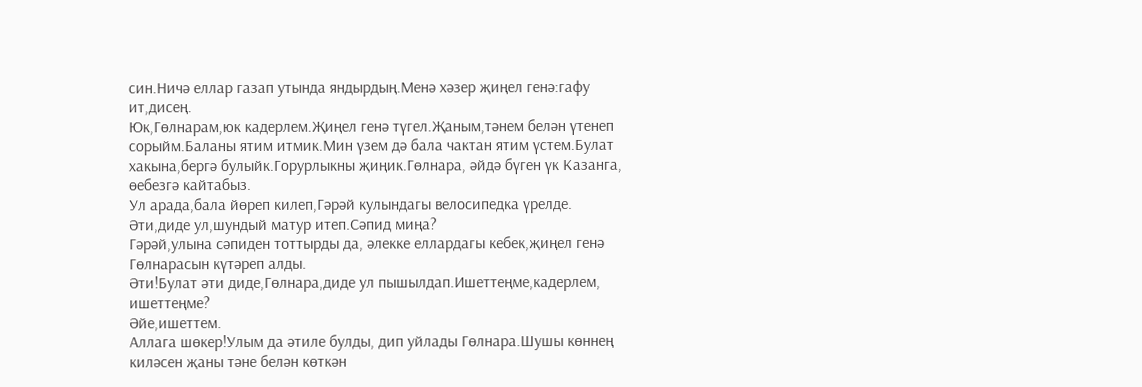син.Ничә еллар газап утында яндырдың.Менә хәзер җиңел генә:гафу ит,дисең.
Юк,Гөлнарам,юк кадерлем.Җиңел генә түгел.Җаным,тәнем белән үтенеп сорыйм.Баланы ятим итмик.Мин үзем дә бала чактан ятим үстем.Булат хакына,бергә булыйк.Горурлыкны җиңик.Гөлнара, әйдә бүген үк Казанга, өебезгә кайтабыз.
Ул арада,бала йөреп килеп,Гәрәй кулындагы велосипедка үрелде.
Әти,диде ул,шундый матур итеп.Сәпид миңа?
Гәрәй,улына сәпиден тоттырды да, әлекке еллардагы кебек,җиңел генә Гөлнарасын күтәреп алды.
Әти!Булат әти диде,Гөлнара,диде ул пышылдап.Ишеттеңме,кадерлем, ишеттеңме?
Әйе,ишеттем.
Аллага шөкер!Улым да әтиле булды, дип уйлады Гөлнара.Шушы көннең киләсен җаны тәне белән көткән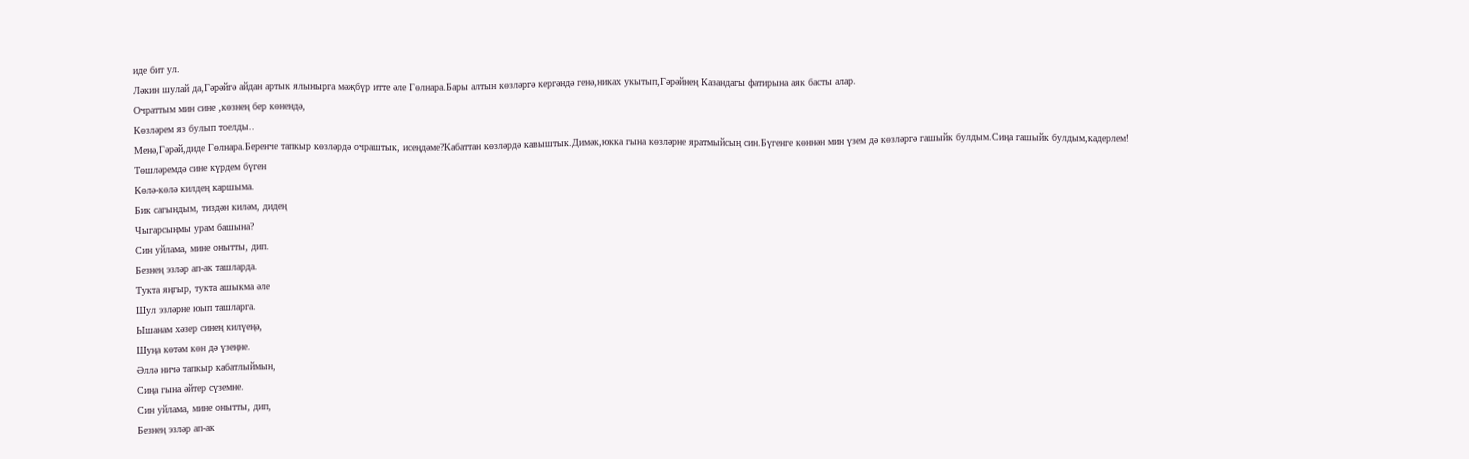иде бит ул.
Ләкин шулай да,Гәрәйгә айдан артык ялынырга мәҗбүр итте әле Гөлнара.Бары алтын көзләргә кергәндә генә,никах укытып,Гәрәйнең Казандагы фатирына аяк басты алар.
Очраттым мин сине ,көзнең бер көнендә,
Көзләрем яз булып тоелды..
Менә,Гәрәй,диде Гөлнара.Беренче тапкыр көзләрдә очраштык, исеңдәме?Кабаттан көзләрдә кавыштык.Димәк,юкка гына көзләрне яратмыйсың син.Бүгенге көннән мин үзем дә көзләргә гашыйк булдым.Сиңа гашыйк булдым,кадерлем!
Төшләремдә сине күрдем бүген
Көлә-көлә килдең каршыма.
Бик сагындым, тиздән киләм, дидең
Чыгарсыңмы урам башына?
Син уйлама, мине онытты, дип.
Безнең эзләр ап-ак ташларда.
Тукта яңгыр, тукта ашыкма әле
Шул эзләрне юып ташларга.
Ышанам хәзер синең килүеңә,
Шуңа көтәм көн дә үзеңне.
Әллә ничә тапкыр кабатлыймын,
Сиңа гына әйтер сүземне.
Син уйлама, мине онытты, дип,
Безнең эзләр ап-ак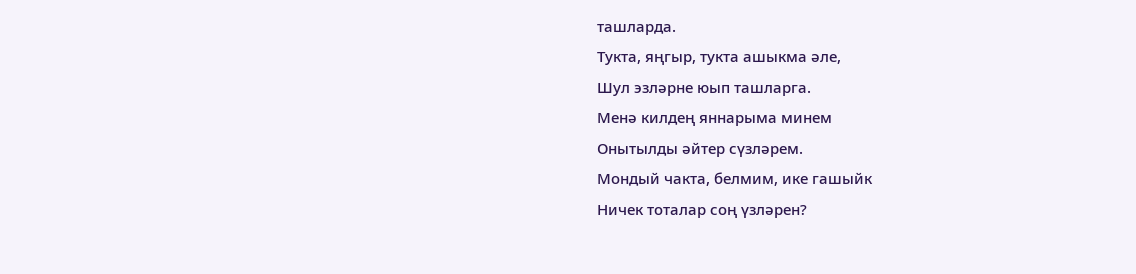ташларда.
Тукта, яңгыр, тукта ашыкма әле,
Шул эзләрне юып ташларга.
Менә килдең яннарыма минем
Онытылды әйтер сүзләрем.
Мондый чакта, белмим, ике гашыйк
Ничек тоталар соң үзләрен?